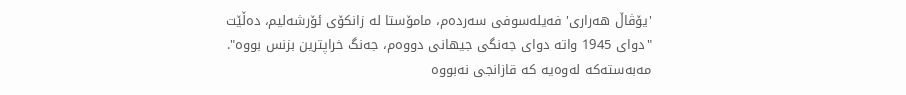'یۆڤاڵ هەراری' فەیلەسوفی سەردەم، مامۆستا لە زانکۆی ئۆرشەلیم، دەڵێت "دوای 1945 واتە دوای جەنگی جیهانی دووەم، جەنگ خراپترین بزنس بووە". مەبەستەکە لەوەیە کە قازانجی نەبووە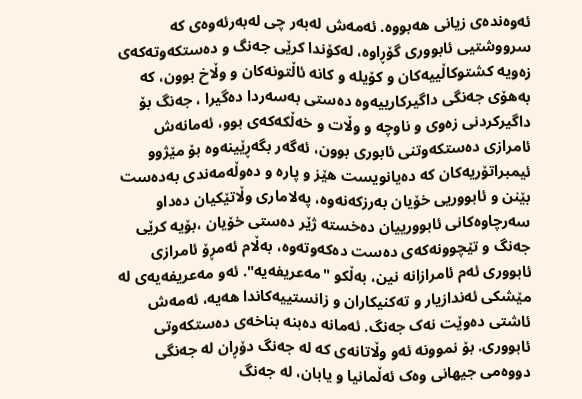ئەوەندەی زیانی هەبووە. ئەمەش لەبەر چی لەبەرئەوەی کە سرووشتیی ئابووری گۆڕاوە، لەکۆندا کرێی جەنگ و دەستکەوتەکەی زەویە کشتوکاڵییەکان و کۆیلە و کانە ئاڵتونەکان و وڵاخ بوون، کە بەهۆی جەنگی داگیرکارییەوە دەستی بەسەردا دەگیرا ، جەنگ بۆ داگیرکردنی زەوی و ناوچە و وڵات و خەڵکەکەی بوو، ئەمانەش ئامرازی دەستکەوتنی ئابوری بوون، ئەگەر بگەڕێینەوە بۆ مێژوو ئیمبراتۆریەکان کە دەیانویست هێز و پارە و دەوڵەمەندی بەدەست بێنن و ئابووریی خۆیان بەرزکەنەوە، پەلاماری وڵاتێکیان دەداو سەرچاوەکانی ئابوورییان دەخستە ژێر دەستی خۆیان ،بۆیە کرێی جەنگ و تێچوونەکەی دەست دەکەوتەوە، بەڵام ئەمڕۆ ئامرازی ئابووری ئەم ئامرازانە نین، بەڵکو "مەعریفەیە". ئەو مەعریفەیەی لە مێشکی ئەندازیار و تەکنیکاران و زانستییەکاندا هەیە، ئەمەش ئاشتی دەوێت نەک جەنگ. ئەمانە دەبنە بناخەی دەستکەوتی ئابووری. بۆ نموونە ئەو وڵاتانەی کە لە جەنگ دۆڕان لە جەنگی دووەمی جیهانی وەک ئەڵمانیا و یابان، لە جەنگ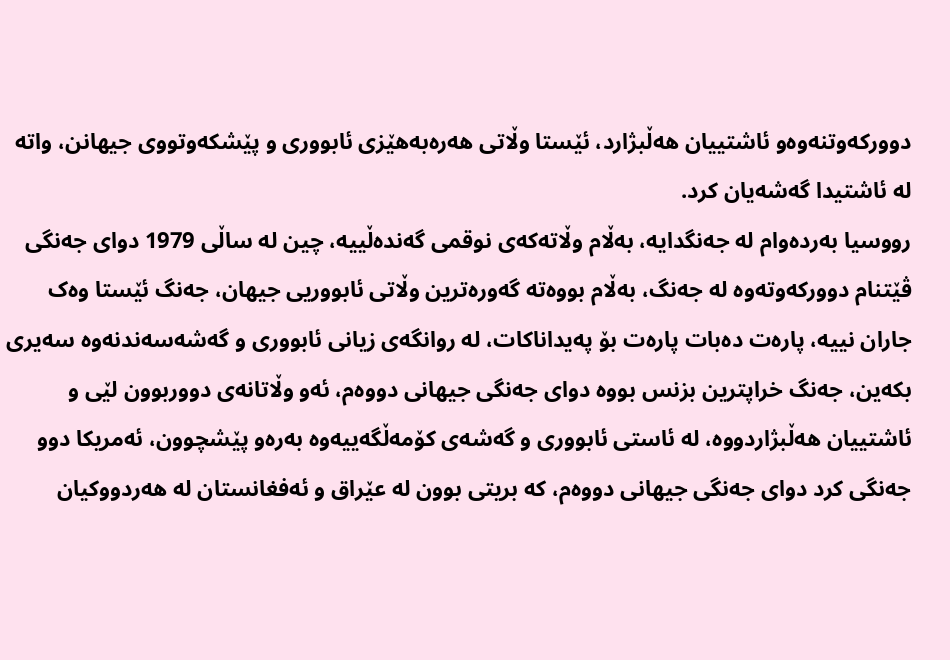دوورکەوتنەوەو ئاشتییان هەڵبژارد، ئێستا وڵاتی هەرەبەهێزی ئابووری و پێشکەوتووی جیهانن، واتە لە ئاشتیدا گەشەیان کرد.
رووسیا بەردەوام لە جەنگدایە، بەڵام وڵاتەکەی نوقمی گەندەڵییە، چین لە ساڵی 1979 دوای جەنگی ڤێتنام دوورکەوتەوە لە جەنگ، بەڵام بووەتە گەورەترین وڵاتی ئابووریی جیهان، جەنگ ئێستا وەک جاران نییە، پارەت دەبات پارەت بۆ پەیداناکات، لە روانگەی زیانی ئابووری و گەشەسەندنەوە سەیری بکەین، جەنگ خراپترین بزنس بووە دوای جەنگی جیهانی دووەم، ئەو وڵاتانەی دووربوون لێی و ئاشتییان هەڵبژاردووە، لە ئاستی ئابووری و گەشەی کۆمەڵگەییەوە بەرەو پێشچوون، ئەمریکا دوو جەنگی کرد دوای جەنگی جیهانی دووەم، کە بریتی بوون لە عێراق و ئەفغانستان لە هەردووکیان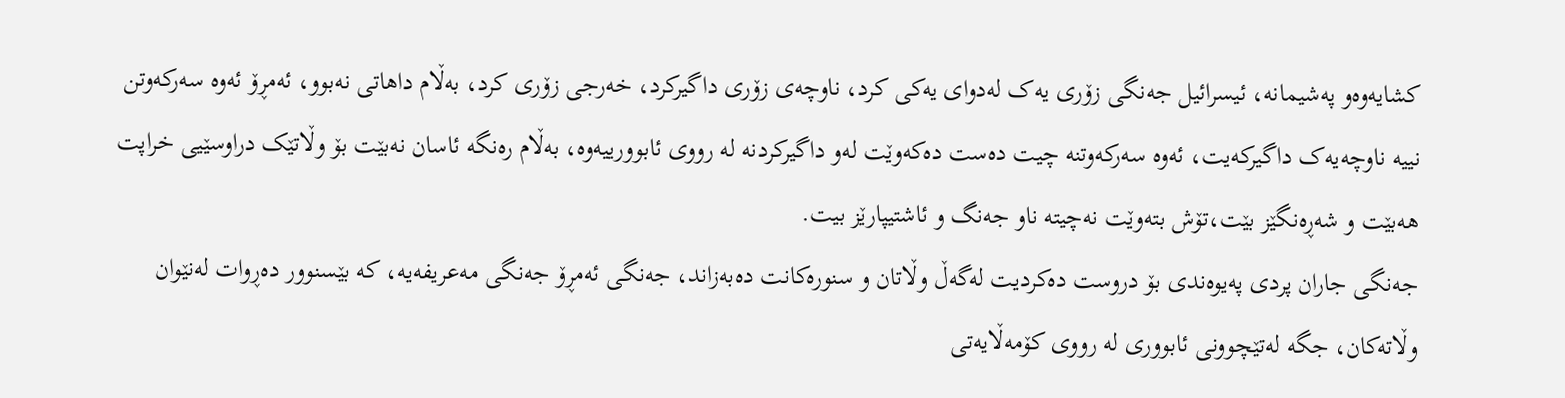کشایەوەو پەشیمانە، ئیسرائیل جەنگی زۆری یەک لەدوای یەکی کرد، ناوچەی زۆری داگیرکرد، خەرجی زۆری کرد، بەڵام داهاتی نەبوو، ئەمڕۆ ئەوە سەرکەوتن نییە ناوچەیەک داگیرکەیت، ئەوە سەرکەوتنە چیت دەست دەکەوێت لەو داگیرکردنە لە رووی ئابوورییەوە، بەڵام رەنگە ئاسان نەبێت بۆ وڵاتێک دراوسێیی خراپت هەبێت و شەڕەنگێز بێت،تۆش بتەوێت نەچیتە ناو جەنگ و ئاشتیپارێز بیت.
جەنگی جاران پردی پەیوەندی بۆ دروست دەکردیت لەگەڵ وڵاتان و سنورەکانت دەبەزاند، جەنگی ئەمڕۆ جەنگی مەعریفەیە، کە بێسنوور دەڕوات لەنێوان وڵاتەکان، جگە لەتێچوونی ئابووری لە رووی کۆمەڵایەتی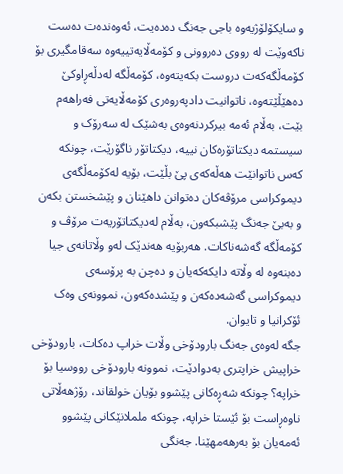و سایکۆلۆژیەوە باجی جەنگ دەدەیت، ئەوەندەت دەست ناکەوێت لە رووی دەروونی و کۆمەڵایەتییەوە سەقامگیری بۆ کۆمەڵگەکەت دروست بکەیتەوە، کۆمەڵگە لەدڵەڕاوکێ دەهێڵێتەوە، ناتوانیت دادپەروەری کۆمەڵایەتی فەراهەم بێت، بەڵام ئەمە بیرکردنەوەی بەشێک لە سەرۆک و سیستمە دیکتاتۆرەکان نییە، دیکتاتۆر ناگۆرێت، چونکە کەس ناتوانێت هەڵەکەی پێ بڵێت، بۆیە لەکۆمەڵگەی دیموکراسی مرۆڤەکان دەتوانن داهێنان و پێشخستن بکەن و بەبێ جەنگ پێشبکەون، بەڵام لەدیکتاتۆریەت مرۆڤ و کۆمەڵگە گەشەناکات. هەربۆیە هەندێک لەو وڵاتانەی جیا دەبنەوە لە وڵاتە دایکەکەیان و دەچن بە پرۆسەی دیموکراسی گەشەدەکەن و پێشدەکەون، نموونەی وەک ئۆکرانیا و تایوان.
جگە لەوەی جەنگ بارودۆخی وڵات خراپ دەکات، بارودۆخی خراپیش خراپتری بەدوادێت، نموونە بارودۆخی رووسیا بۆ خراپە؟ چونکە شەڕەکانی پێشوو بۆیان خولقاند، رۆژهەڵاتی ناوەڕاست بۆ ئێستا خراپە، چونکە ململانێکانی پێشوو ئەمەیان بۆ بەرهەمهێنا. جەنگی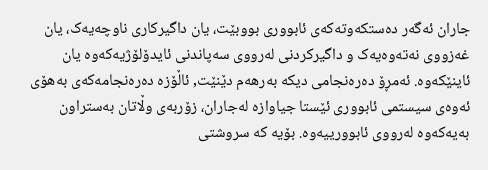جاران ئەگەر دەستکەوتەکەی ئابووری بووبێت، یان داگیرکاری ناوچەیەک، یان غەزووی نەتەوەیەک و داگیرکردنی لەرووی سەپاندنی ئایدۆلۆژیەکەوە یان ئاینێکەوە. ئەمڕۆ دەرەنجامی دیکە بەرهەم دێنێت, ئاڵۆزە دەرەنجامەکەی بەهۆی ئەوەی سیستمی ئابووری ئێستا جیاوازە لەجاران، زۆربەی وڵاتان بەستراون بەیەکەوە لەرووی ئابوورییەوە. بۆیە کە سروشتی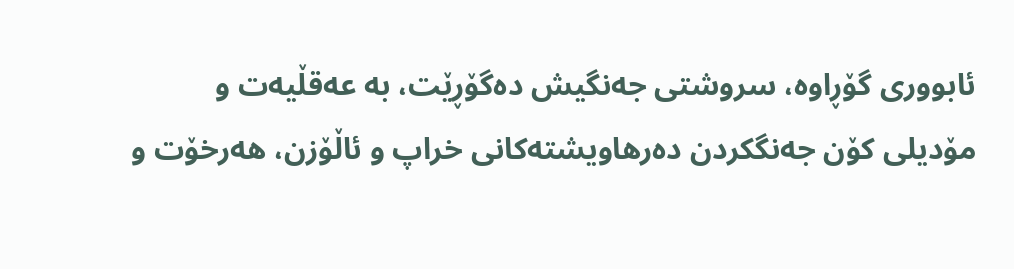ئابووری گۆڕاوە، سروشتی جەنگیش دەگۆڕێت، بە عەقڵیەت و مۆدیلی کۆن جەنگکردن دەرهاویشتەکانی خراپ و ئاڵۆزن، هەرخۆت و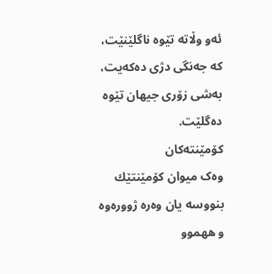ئەو وڵاتە تێوە ناگلێنێت، کە جەنگی دژی دەکەیت، بەشی زۆری جیهان تێوە دەگلێت.
کۆمێنتەکان
وەک میوان کۆمێنتێك بنووسە یان وەرە ژوورەوە و ههموو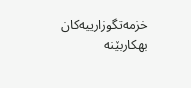خزمەتگوزارییەکان بهكاربێنه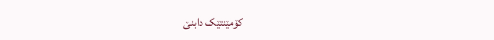کۆمێنتێک دابنێ